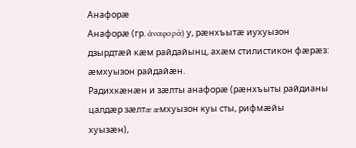Анафорæ
Анафорæ (гр. ἀναφορά) у, рæнхъытæ иухуызон дзырдтæй кæм райдайынц, ахæм стилистикон фæрæз: æмхуызон райдайæн.
Радихкæнæн и зæлты анафорæ (рæнхъыты райдианы цалдæр зæлтæ æмхуызон куы сты, рифмæйы хуызæн),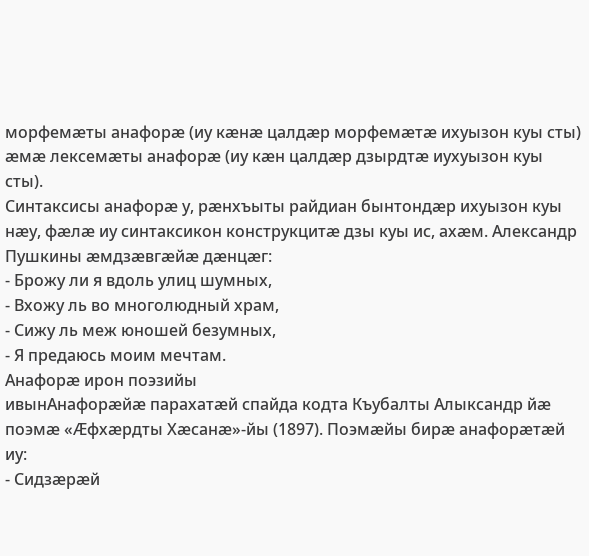морфемæты анафорæ (иу кæнæ цалдæр морфемæтæ ихуызон куы сты) æмæ лексемæты анафорæ (иу кæн цалдæр дзырдтæ иухуызон куы сты).
Синтаксисы анафорæ у, рæнхъыты райдиан бынтондæр ихуызон куы нæу, фæлæ иу синтаксикон конструкцитæ дзы куы ис, ахæм. Александр Пушкины æмдзæвгæйæ дæнцæг:
- Брожу ли я вдоль улиц шумных,
- Вхожу ль во многолюдный храм,
- Сижу ль меж юношей безумных,
- Я предаюсь моим мечтам.
Анафорæ ирон поэзийы
ивынАнафорæйæ парахатæй спайда кодта Къубалты Алыксандр йæ поэмæ «Æфхæрдты Хæсанæ»-йы (1897). Поэмæйы бирæ анафорæтæй иу:
- Сидзæрæй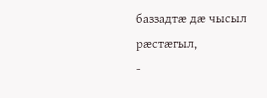баззадтæ дæ чысыл рæстæгыл,
-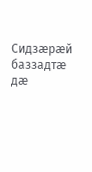Сидзæрæй баззадтæ дæ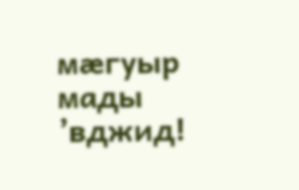мæгуыр мады ’вджид!